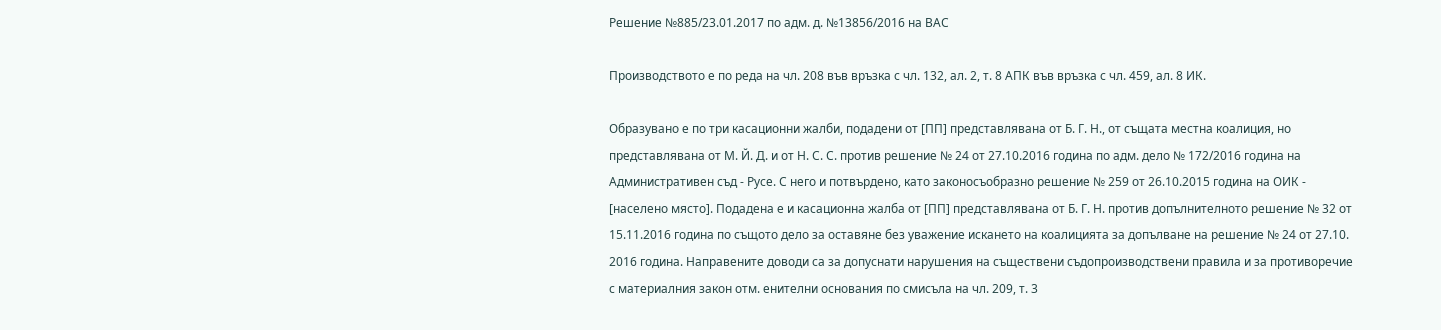Решение №885/23.01.2017 по адм. д. №13856/2016 на ВАС

Производството е по реда на чл. 208 във връзка с чл. 132, ал. 2, т. 8 АПК във връзка с чл. 459, ал. 8 ИК.

Образувано е по три касационни жалби, подадени от [ПП] представлявана от Б. Г. Н., от същата местна коалиция, но представлявана от М. Й. Д. и от Н. С. С. против решение № 24 от 27.10.2016 година по адм. дело № 172/2016 година на Административен съд - Русе. С него и потвърдено, като законосъобразно решение № 259 от 26.10.2015 година на ОИК - [населено място]. Подадена е и касационна жалба от [ПП] представлявана от Б. Г. Н. против допълнителното решение № 32 от 15.11.2016 година по същото дело за оставяне без уважение искането на коалицията за допълване на решение № 24 от 27.10. 2016 година. Направените доводи са за допуснати нарушения на съществени съдопроизводствени правила и за противоречие с материалния закон отм. енителни основания по смисъла на чл. 209, т. 3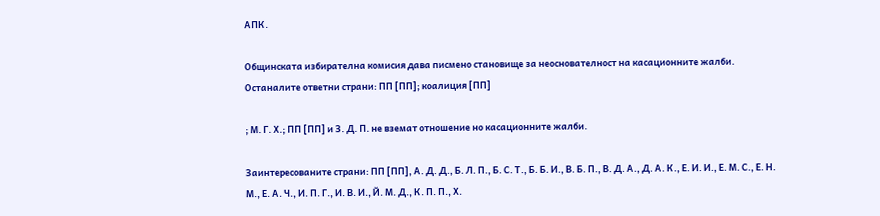АПК.

Общинската избирателна комисия дава писмено становище за неоснователност на касационните жалби. Останалите ответни страни: ПП [ПП]; коалиция [ПП]

; М. Г. Х.; ПП [ПП] и З. Д. П. не вземат отношение но касационните жалби.

Заинтересованите страни: ПП [ПП], А. Д. Д., Б. Л. П., Б. С. Т., Б. Б. И., В. Б. П., В. Д. А., Д. А. К., Е. И. И., Е. М. С., Е. Н. М., Е. А. Ч., И. П. Г., И. В. И., Й. М. Д., К. П. П., Х.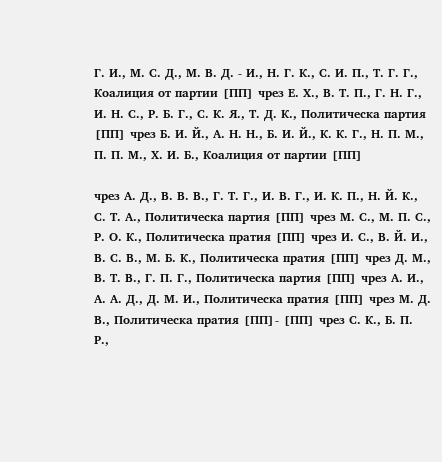Г. И., М. С. Д., М. В. Д. - И., Н. Г. К., С. И. П., Т. Г. Г., Коалиция от партии [ПП] чрез Е. Х., В. Т. П., Г. Н. Г., И. Н. С., Р. Б. Г., С. К. Я., Т. Д. К., Политическа партия [ПП] чрез Б. И. Й., А. Н. Н., Б. И. Й., К. К. Г., Н. П. М., П. П. М., Х. И. Б., Коалиция от партии [ПП]

чрез А. Д., В. В. В., Г. Т. Г., И. В. Г., И. К. П., Н. Й. К., С. Т. А., Политическа партия [ПП] чрез М. С., М. П. С., Р. О. К., Политическа пратия [ПП] чрез И. С., В. Й. И., В. С. В., М. Б. К., Политическа пратия [ПП] чрез Д. М., В. Т. В., Г. П. Г., Политическа партия [ПП] чрез А. И., А. А. Д., Д. М. И., Политическа пратия [ПП] чрез М. Д. В., Политическа пратия [ПП]- [ПП] чрез С. К., Б. П. Р.,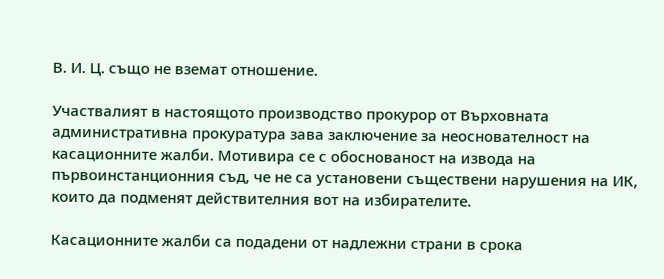В. И. Ц. също не вземат отношение.

Участвалият в настоящото производство прокурор от Върховната административна прокуратура зава заключение за неоснователност на касационните жалби. Мотивира се с обоснованост на извода на първоинстанционния съд, че не са установени съществени нарушения на ИК, които да подменят действителния вот на избирателите.

Касационните жалби са подадени от надлежни страни в срока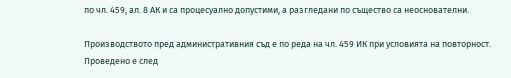по чл. 459, ал. 8 АК и са процесуално допустими, а разгледани по същество са неоснователни.

Производството пред административния съд е по реда на чл. 459 ИК при условията на повторност. Проведено е след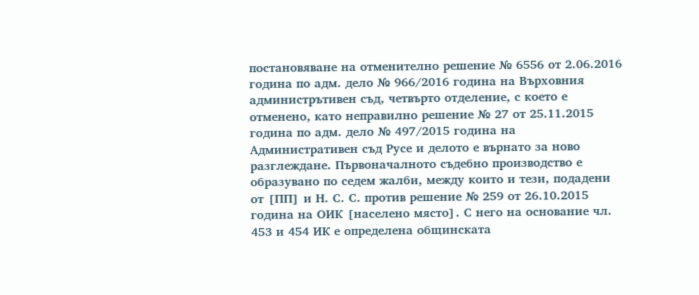постановяване на отменително решение № 6556 от 2.06.2016 година по адм. дело № 966/2016 година на Върховния администрътивен съд, четвърто отделение, с което е отменено, като неправилно решение № 27 от 25.11.2015 година по адм. дело № 497/2015 година на Административен съд Русе и делото е върнато за ново разглеждане. Първоначалното съдебно производство е образувано по седем жалби, между които и тези, подадени от [ПП] и Н. С. С. против решение № 259 от 26.10.2015 година на ОИК [населено място]. С него на основание чл. 453 и 454 ИК е определена общинската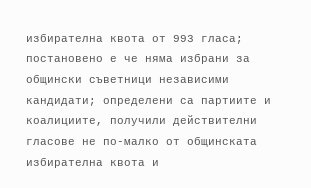избирателна квота от 993 гласа; постановено е че няма избрани за общински съветници независими кандидати; определени са партиите и коалициите, получили действителни гласове не по-малко от общинската избирателна квота и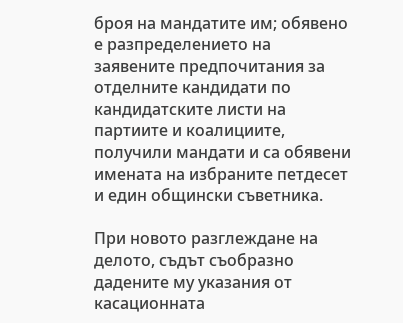броя на мандатите им; обявено е разпределението на заявените предпочитания за отделните кандидати по кандидатските листи на партиите и коалициите, получили мандати и са обявени имената на избраните петдесет и един общински съветника.

При новото разглеждане на делото, съдът съобразно дадените му указания от касационната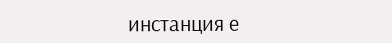инстанция е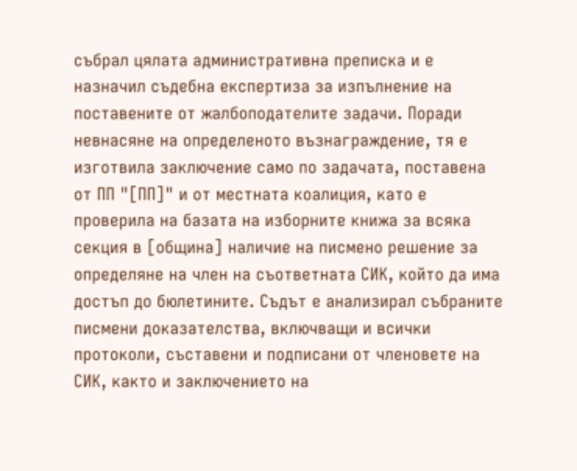събрал цялата административна преписка и е назначил съдебна експертиза за изпълнение на поставените от жалбоподателите задачи. Поради невнасяне на определеното възнаграждение, тя е изготвила заключение само по задачата, поставена от ПП "[ПП]" и от местната коалиция, като е проверила на базата на изборните книжа за всяка секция в [община] наличие на писмено решение за определяне на член на съответната СИК, който да има достъп до бюлетините. Съдът е анализирал събраните писмени доказателства, включващи и всички протоколи, съставени и подписани от членовете на СИК, както и заключението на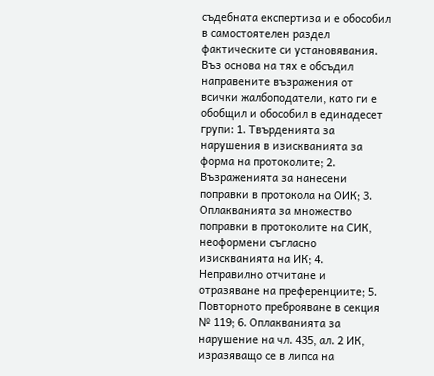съдебната експертиза и е обособил в самостоятелен раздел фактическите си установявания. Въз основа на тях е обсъдил направените възражения от всички жалбоподатели, като ги е обобщил и обособил в единадесет групи: 1. Твърденията за нарушения в изискванията за форма на протоколите; 2. Възраженията за нанесени поправки в протокола на ОИК; 3. Оплакванията за множество поправки в протоколите на СИК, неоформени съгласно изискванията на ИК; 4. Неправилно отчитане и отразяване на преференциите; 5. Повторното преброяване в секция № 119; 6. Оплакванията за нарушение на чл. 435, ал. 2 ИК, изразяващо се в липса на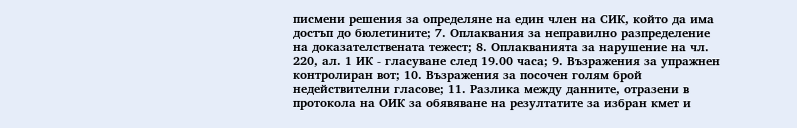писмени решения за определяне на един член на СИК, който да има достъп до бюлетините; 7. Оплаквания за неправилно разпределение на доказателствената тежест; 8. Оплакванията за нарушение на чл. 220, ал. 1 ИК - гласуване след 19.00 часа; 9. Възражения за упражнен контролиран вот; 10. Възражения за посочен голям брой недействителни гласове; 11. Разлика между данните, отразени в протокола на ОИК за обявяване на резултатите за избран кмет и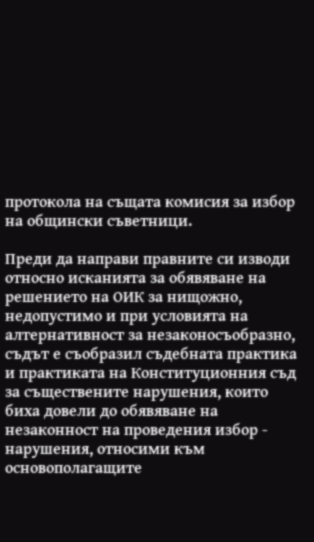протокола на същата комисия за избор на общински съветници.

Преди да направи правните си изводи относно исканията за обявяване на решението на ОИК за нищожно, недопустимо и при условията на алтернативност за незаконосъобразно, съдът е съобразил съдебната практика и практиката на Конституционния съд за съществените нарушения, които биха довели до обявяване на незаконност на проведения избор - нарушения, относими към основополагащите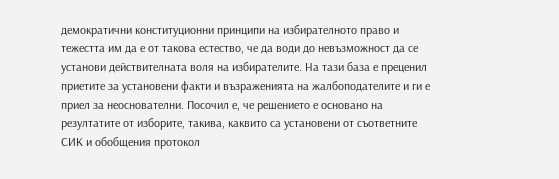демократични конституционни принципи на избирателното право и тежестта им да е от такова естество, че да води до невъзможност да се установи действителната воля на избирателите. На тази база е преценил приетите за установени факти и възраженията на жалбоподателите и ги е приел за неоснователни. Посочил е, че решението е основано на резултатите от изборите, такива, каквито са установени от съответните СИК и обобщения протокол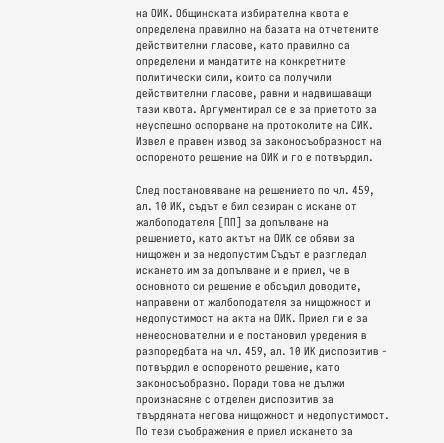на ОИК. Общинската избирателна квота е определена правилно на базата на отчетените действителни гласове, като правилно са определени и мандатите на конкретните политически сили, които са получили действителни гласове, равни и надвишаващи тази квота. Аргументирал се е за приетото за неуспешно оспорване на протоколите на СИК. Извел е правен извод за законосъобразност на оспореното решение на ОИК и го е потвърдил.

След постановяване на решението по чл. 459, ал. 10 ИК, съдът е бил сезиран с искане от жалбоподателя [ПП] за допълване на решението, като актът на ОИК се обяви за нищожен и за недопустим Съдът е разгледал искането им за допълване и е приел, че в основното си решение е обсъдил доводите, направени от жалбоподателя за нищожност и недопустимост на акта на ОИК. Приел ги е за ненеоснователни и е постановил уредения в разпоредбата на чл. 459, ал. 10 ИК диспозитив - потвърдил е оспореното решение, като законосъобразно. Поради това не дължи произнасяне с отделен диспозитив за твърдяната негова нищожност и недопустимост. По тези съображения е приел искането за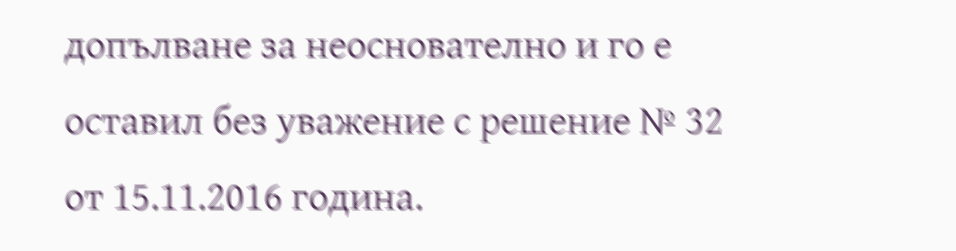допълване за неоснователно и го е оставил без уважение с решение № 32 от 15.11.2016 година.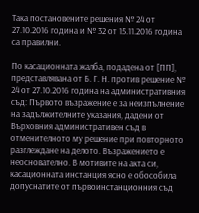Така постановените решения № 24 от 27.10.2016 година и № 32 от 15.11.2016 година са правилни.

По касационната жалба, подадена от [ПП], представлявана от Б. Г. Н. против решение № 24 от 27.10.2016 година на административния съд: Първото възражение е за неизпълнение на задължителните указания, дадени от Върховния административен съд в отменителното му решение при повторното разглеждане на делото. Възражението е неоснователно. В мотивите на акта си, касационната инстанция ясно е обособила допуснатите от първоинстанционния съд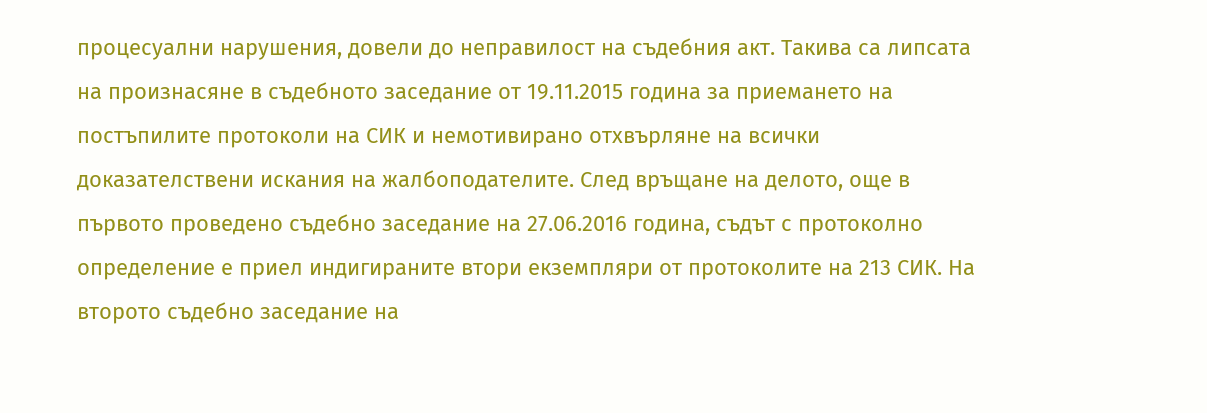процесуални нарушения, довели до неправилост на съдебния акт. Такива са липсата на произнасяне в съдебното заседание от 19.11.2015 година за приемането на постъпилите протоколи на СИК и немотивирано отхвърляне на всички доказателствени искания на жалбоподателите. След връщане на делото, още в първото проведено съдебно заседание на 27.06.2016 година, съдът с протоколно определение е приел индигираните втори екземпляри от протоколите на 213 СИК. На второто съдебно заседание на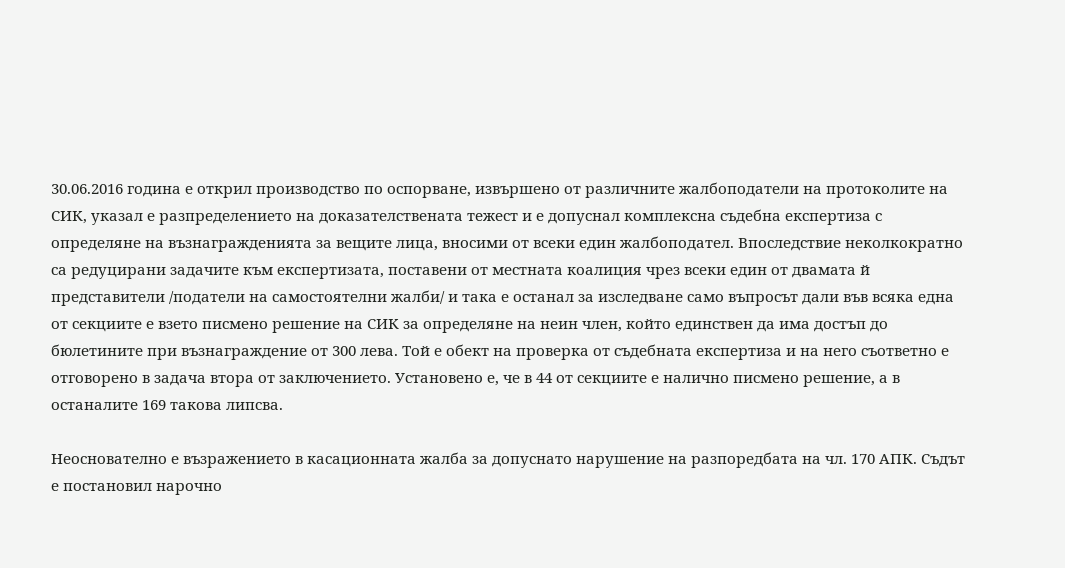30.06.2016 година е открил производство по оспорване, извършено от различните жалбоподатели на протоколите на СИК, указал е разпределението на доказателствената тежест и е допуснал комплексна съдебна експертиза с определяне на възнагражденията за вещите лица, вносими от всеки един жалбоподател. Впоследствие неколкократно са редуцирани задачите към експертизата, поставени от местната коалиция чрез всеки един от двамата й представители /податели на самостоятелни жалби/ и така е останал за изследване само въпросът дали във всяка една от секциите е взето писмено решение на СИК за определяне на неин член, който единствен да има достъп до бюлетините при възнаграждение от 300 лева. Той е обект на проверка от съдебната експертиза и на него съответно е отговорено в задача втора от заключението. Установено е, че в 44 от секциите е налично писмено решение, а в останалите 169 такова липсва.

Неоснователно е възражението в касационната жалба за допуснато нарушение на разпоредбата на чл. 170 АПК. Съдът е постановил нарочно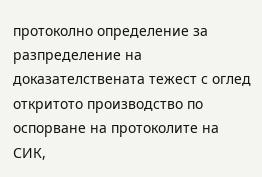протоколно определение за разпределение на доказателствената тежест с оглед откритото производство по оспорване на протоколите на СИК,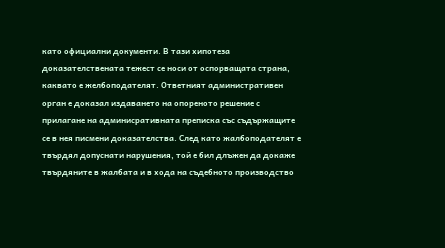като официални документи. В тази хипотеза доказателствената тежест се носи от оспорващата страна, каквато е желбоподателят. Ответният административен орган е доказал издаването на опореното решение с прилагане на админисративната преписка със съдържащите се в нея писмени доказателства. След като жалбоподателят е твърдял допуснати нарушения, той е бил длъжен да докаже твърдяните в жалбата и в хода на съдебното производство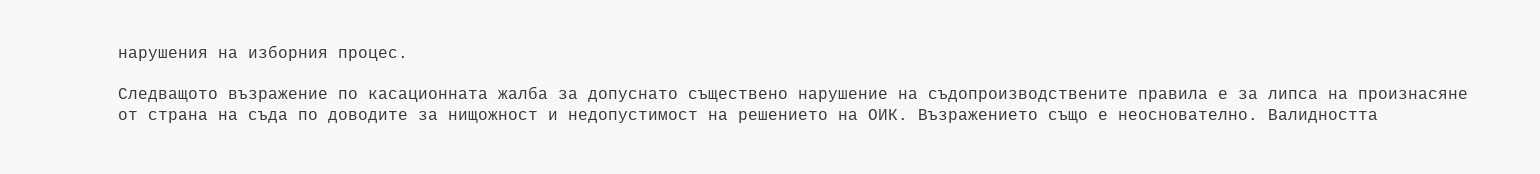нарушения на изборния процес.

Следващото възражение по касационната жалба за допуснато съществено нарушение на съдопроизводствените правила е за липса на произнасяне от страна на съда по доводите за нищожност и недопустимост на решението на ОИК. Възражението също е неоснователно. Валидността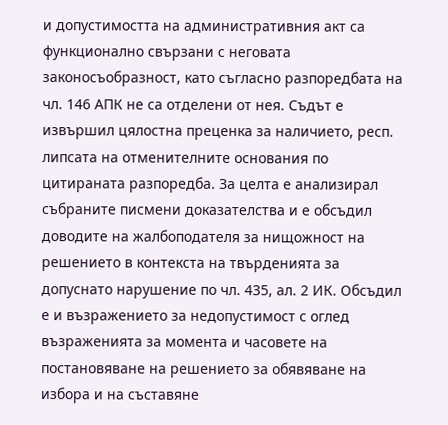и допустимостта на административния акт са функционално свързани с неговата законосъобразност, като съгласно разпоредбата на чл. 146 АПК не са отделени от нея. Съдът е извършил цялостна преценка за наличието, респ. липсата на отменителните основания по цитираната разпоредба. За целта е анализирал събраните писмени доказателства и е обсъдил доводите на жалбоподателя за нищожност на решението в контекста на твърденията за допуснато нарушение по чл. 435, ал. 2 ИК. Обсъдил е и възражението за недопустимост с оглед възраженията за момента и часовете на постановяване на решението за обявяване на избора и на съставяне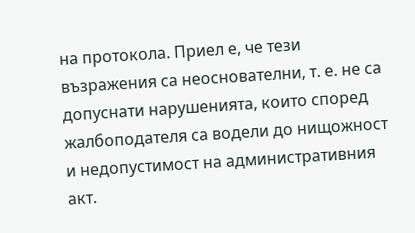на протокола. Приел е, че тези възражения са неоснователни, т. е. не са допуснати нарушенията, които според жалбоподателя са водели до нищожност и недопустимост на административния акт.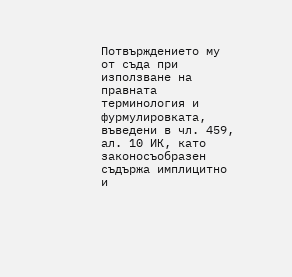Потвърждението му от съда при използване на правната терминология и фурмулировката, въведени в чл. 459, ал. 10 ИК, като законосъобразен съдържа имплицитно и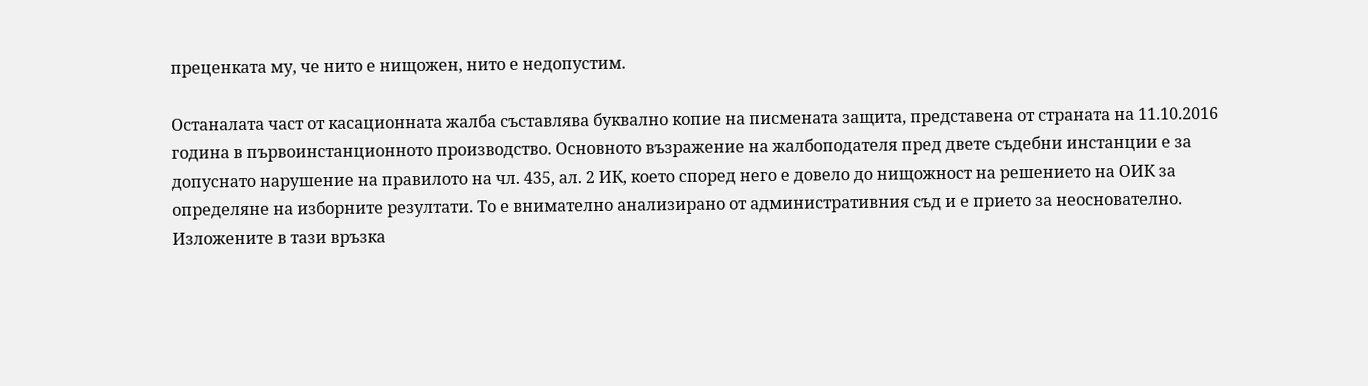преценката му, че нито е нищожен, нито е недопустим.

Останалата част от касационната жалба съставлява буквално копие на писмената защита, представена от страната на 11.10.2016 година в първоинстанционното производство. Основното възражение на жалбоподателя пред двете съдебни инстанции е за допуснато нарушение на правилото на чл. 435, ал. 2 ИК, което според него е довело до нищожност на решението на ОИК за определяне на изборните резултати. То е внимателно анализирано от административния съд и е прието за неоснователно. Изложените в тази връзка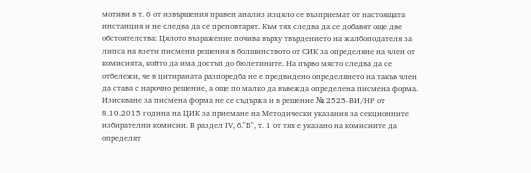мотиви в т. 6 от извършения правен анализ изцяло се възприемат от настоящата инстанция и не следва да се преповтарят. Към тях следва да се добавят още две обстоятелства: Цялото възражение почива върху твърдението на жалбоподателя за липса на взети писмени решения в болшинството от СИК за определяне на член от комисията, който да има достъп до бюлетините. На първо място следва да се отбележи, че в цитираната разпоредба не е предвидено определянето на такъв член да става с нарочно решение, а още по малко да въвежда определена писмена форма. Изискване за писмена форма не се съдържа и в решение № 2525-ВИ/НР от 8.10.2015 година на ЦИК за приемане на Методически указания за секционните избирателни комисии. В раздел ІV, б."Б", т. 1 от тях е указано на комисиите да определят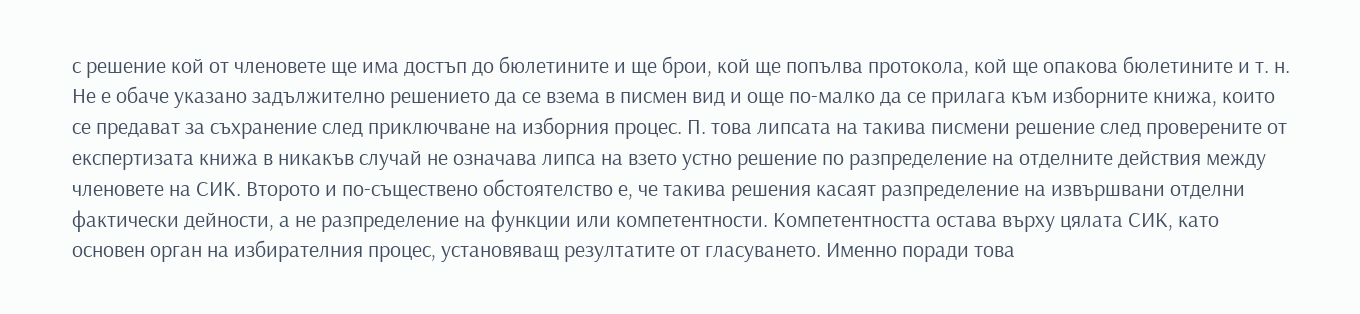с решение кой от членовете ще има достъп до бюлетините и ще брои, кой ще попълва протокола, кой ще опакова бюлетините и т. н. Не е обаче указано задължително решението да се взема в писмен вид и още по-малко да се прилага към изборните книжа, които се предават за съхранение след приключване на изборния процес. П. това липсата на такива писмени решение след проверените от експертизата книжа в никакъв случай не означава липса на взето устно решение по разпределение на отделните действия между членовете на СИК. Второто и по-съществено обстоятелство е, че такива решения касаят разпределение на извършвани отделни фактически дейности, а не разпределение на функции или компетентности. Компетентността остава върху цялата СИК, като основен орган на избирателния процес, установяващ резултатите от гласуването. Именно поради това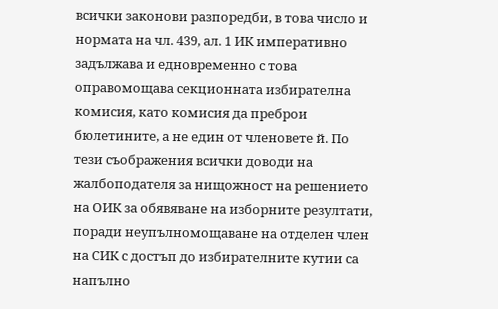всички законови разпоредби, в това число и нормата на чл. 439, ал. 1 ИК императивно задължава и едновременно с това оправомощава секционната избирателна комисия, като комисия да преброи бюлетините, а не един от членовете й. По тези съображения всички доводи на жалбоподателя за нищожност на решението на ОИК за обявяване на изборните резултати, поради неупълномощаване на отделен член на СИК с достъп до избирателните кутии са напълно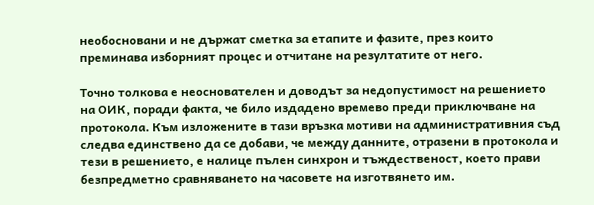необосновани и не държат сметка за етапите и фазите, през които преминава изборният процес и отчитане на резултатите от него.

Точно толкова е неоснователен и доводът за недопустимост на решението на ОИК, поради факта, че било издадено времево преди приключване на протокола. Към изложените в тази връзка мотиви на административния съд следва единствено да се добави, че между данните, отразени в протокола и тези в решението, е налице пълен синхрон и тъждественост, което прави безпредметно сравняването на часовете на изготвянето им.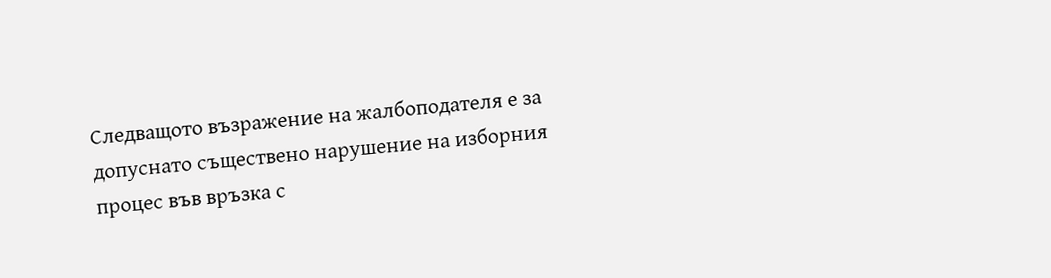Следващото възражение на жалбоподателя е за допуснато съществено нарушение на изборния процес във връзка с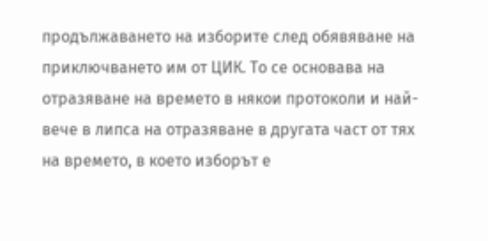продължаването на изборите след обявяване на приключването им от ЦИК. То се основава на отразяване на времето в някои протоколи и най-вече в липса на отразяване в другата част от тях на времето, в което изборът е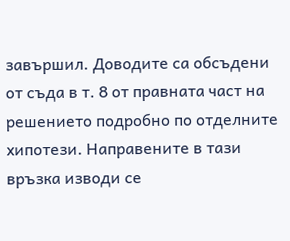завършил. Доводите са обсъдени от съда в т. 8 от правната част на решението подробно по отделните хипотези. Направените в тази връзка изводи се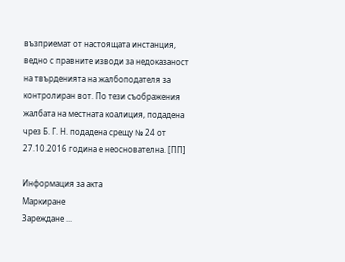възприемат от настоящата инстанция, ведно с правните изводи за недоказаност на твърденията на жалбоподателя за контролиран вот. По тези съображения жалбата на местната коалиция, подадена чрез Б. Г. Н. подадена срещу № 24 от 27.10.2016 година е неоснователна. [ПП]

Информация за акта
Маркиране
Зареждане ...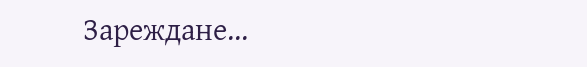Зареждане...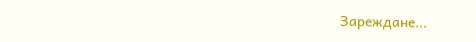Зареждане...